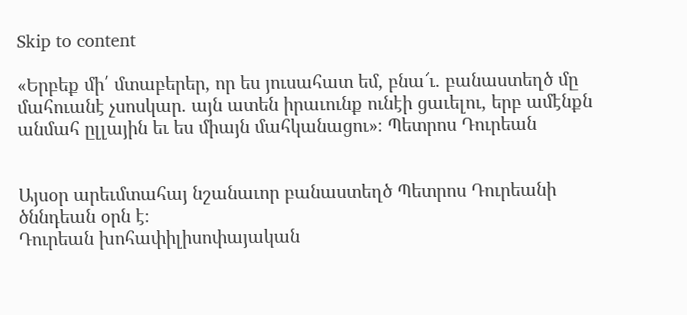Skip to content

«Երբեք մի՛ մտաբերեր, որ ես յուսահատ եմ, բնա՜ւ. բանաստեղծ մը մահուանէ չսոսկար. այն ատեն իրաւունք ունէի ցաւելու, երբ ամէնքն անմահ ըլլային եւ ես միայն մահկանացու»։ Պետրոս Դուրեան


Այսօր արեւմտահայ նշանաւոր բանաստեղծ Պետրոս Դուրեանի ծննդեան օրն է։
Դուրեան խոհափիլիսոփայական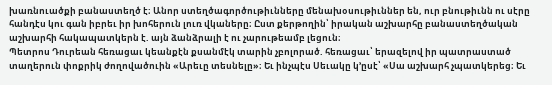խառնուածքի բանաստեղծ է։ Անոր ստեղծագործութիւնները մենախօսութիւններ են, ուր բնութիւնն ու սէրը հանդէս կու գան իբրեւ իր խոհերուն լուռ վկաները։ Ըստ քերթողին՝ իրական աշխարհը բանաստեղծական աշխարհի հակապատկերն է. այն ձանձրալի է ու չարութեամբ լեցուն։
Պետրոս Դուրեան հեռացաւ կեանքէն քսանմէկ տարին չբոլորած. հեռացաւ՝ երազելով իր պատրաստած տաղերուն փոքրիկ ժողովածուին «Արեւը տեսնելը»։ Եւ ինչպէս Սեւակը կ’ըսէ՝ «Սա աշխարհ չպատկերեց։ Եւ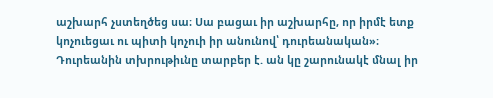աշխարհ չստեղծեց սա։ Սա բացաւ իր աշխարհը, որ իրմէ ետք կոչուեցաւ ու պիտի կոչուի իր անունով՝ դուրեանական»։
Դուրեանին տխրութիւնը տարբեր է. ան կը շարունակէ մնալ իր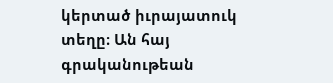կերտած իւրայատուկ տեղը։ Ան հայ գրականութեան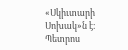«Սկիւտարի Սոխակ»ն է։
Պետրոս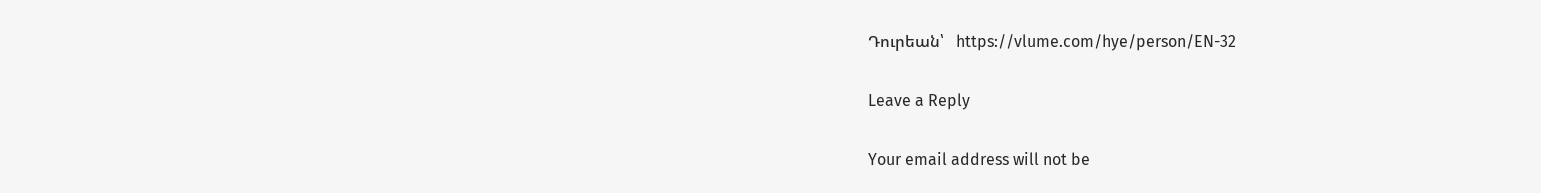Դուրեան՝   https://vlume.com/hye/person/EN-32

Leave a Reply

Your email address will not be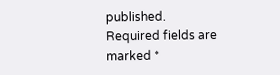published. Required fields are marked *